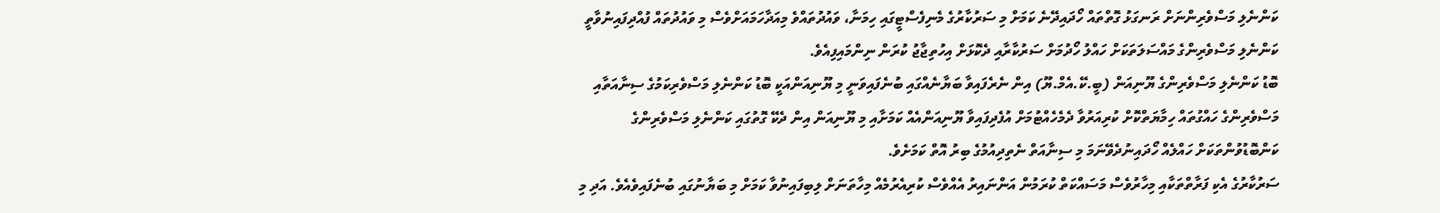ކަންނެލި މަސްވެރިންނަށް ރަނގަޅު ގޮތްތައް ހޯދައިދޭނެ ކަމަށް މި ސަރުކާރުގެ މެނިފެސްޓީގައި ހިމަނާ، ވައުދުތައްވެ މިއަދާހަމައަށްވެސް މި ވައުދުތައް ފުއްދިފައިނުވާތީ ކަންނެލި މަސްވެރިންގެ މައްސަލަތަކަށް ހައްލު ހޯދުމަށް ސަރުކާރާއި ދެކޮޅަށް އިހުތިޖާޖު ކުރަން ނިންމައިފިއެވެ.
ބޮޑު ކަންނެލި މަސްވެރިންގެ ޔޫނިއަން (ބީ.ކޭ.އެމް.ޔޫ) އިން ނެރެފައިވާ ބަޔާނެއްގައި ބުނެފައިވަނީ މި ޔޫނިއަންއަކީ ބޮޑު ކަންނެލި މަސްވެރިކަމުގެ ސިނާއަތާއި މަސްވެރިންގެ ހައްގުތައް ހިމާޔަތްކޮށް ކުރިއަރުވާ ދެމެހެއްޓުމަށް އުފެދިފައިވާ ޔޫނިއަންއެއް ކަމަށާއި މި ޔޫނިއަން އިން ދެކޭ ގޮތުގައި ކަންނެލި މަސްވެރިންގެ ކަންބޮޑުވުންތަކަށް ހައްލެއް ހޯދައިނުދެވޭނަމަ މި ސިނާއަތް ނެތިދިއުމުގެ ބިރު އޮތް ކަމަށެވެ.
ސަރުކާރުގެ އެކި ފަރާތްތަކާއި މިހާރުވެސް މަސައްކަތް ކުރަމުން އަންނައިރު އެއްވެސް ކުރިއެރުމެއް މިހާތަނަށް ލިބިފައިނުވާ ކަމަށް މި ބަޔާނުގައި ބުނެފައިވެއެވެ. އަދި މި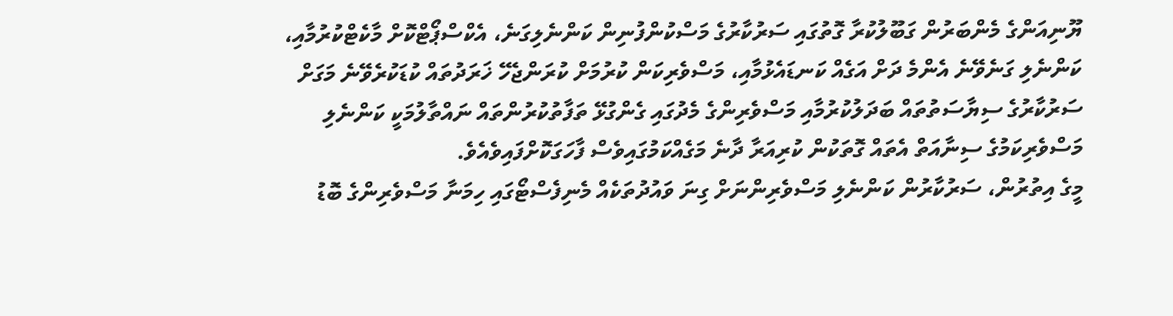ޔޫނިއަންގެ މެންބަރުން ގަބޫލުކުރާ ގޮތުގައި ސަރުކާރުގެ މަސްކުންފުނިން ކަންނެލިގަނެ، އެކްސްޕޯޓްކޮށް މާކެޓްކުރުމާއި، ކަންނެލި ގަނެވޭނެ އެންމެ ދަށް އަގެއް ކަނޑައެޅުމާއި، މަސްވެރިކަން ކުރުމަށް ކުރަންޖެހޭ ޚަރަދުތައް ކުޑަކުރެވޭނެ މަގަށް ސަރުކާރުގެ ސިޔާސަތުތައް ބަދަލުކުރުމާއި މަސްވެރިންގެ މެދުގައި ގެންގުޅޭ ތަފާތުކުރުންތައް ނައްތާލުމަކީ ކަންނެލި މަސްވެރިކަމުގެ ސިނާއަތް އެތައް ގޮތަކުން ކުރިއަރާ ދާނެ މަގެއްކަމުގައިވެސް ފާހަގަކޮށްފައިވެއެވެ.
މީގެ އިތުރުން، ސަރުކާރުން ކަންނެލި މަސްވެރިންނަށް ގިނަ ވައުދުތަކެއް މެނިފެސްޓޯގައި ހިމަނާ މަސްވެރިންގެ ބޮޑު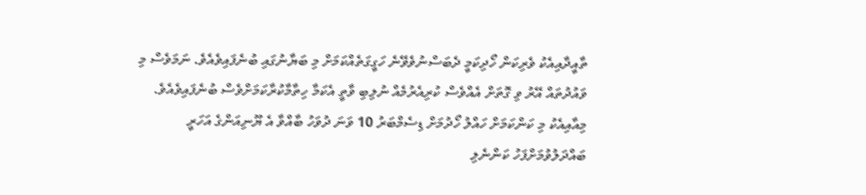ތާއީދާއިއެކު ވެރިކަން ހޯދިކަމީ ދެބަސްނުވެވޭނެ ހަގީގަތެއްކަމަށް މި ބަޔާނުގައި ބުނެފައިވެއެވެ. ނަމަވެސް މި ވައުދުތައް އޭރު ވި ގޮތަށް އެއްވެސް ކުރިއެރުމެއް ނުލިބި ވާތީ އެކަމާ ހިތާމާކުރާކަމަށްވެސް ބުނެފައިވެއެވެ.
މިއާއިއެކު މި ކަންކަމަށް ހައްލު ހޯދުމަށް ޑިސެމްބަރު 10 ވަނަ ދުވަހު ބާއްވާ އެ ޔޫނިއަންގެ އަހަރީ ބައްދަލުވުމަށްފަހު ކަންނެލި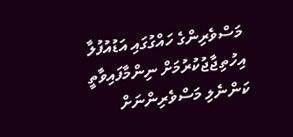މަސްވެރިންގެ ހައްގުގައި އަޑުއުފުލާ އިހުތިޖާޖުކުރުމަށް ނިންމާފައިވާތީ ކަންނެލި މަސްވެރިންނަށް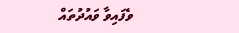ވެފައިވާ ވައުދުތައް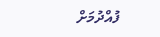ފުއްދުމަށް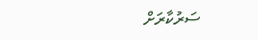ސަރުކާރަށް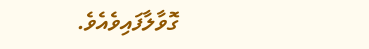ގޮވާލާފައިވެއެވެ.